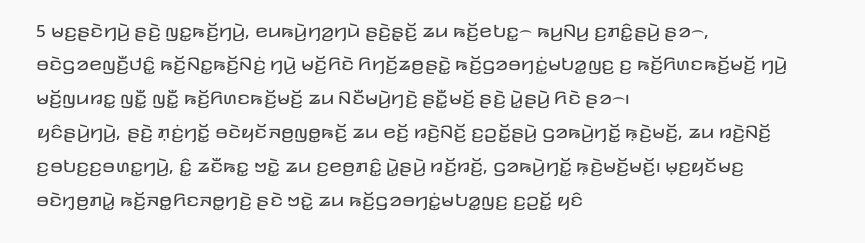5 ꤗꤢ꤬ꤔꤢꤧꤚꤣꤧ꤬ ꤔꤢꤧ꤬ ꤜꤢ꤭ꤒꤢꤩ꤬ꤚꤣꤧ꤬, ꤕꤣꤒꤣꤧ꤬ꤚꤤ꤬ꤚꤣꤧ ꤔꤢꤧ꤬ꤔ꤫ꤢꤩ꤬ ꤘꤣ ꤒꤢꤩ꤬ꤕꤝꤢ꤭꤮ ꤒꤣ꤬ꤡꤣ꤬ ꤢ꤬ꤊꤢꤨ꤭ꤔꤣꤧ꤬ ꤔꤤ꤮, ꤋꤢꤧꤞꤤꤕꤜꤢꤪ꤬ꤓꤢꤨ꤭ ꤒꤢꤩ꤬ꤡꤢ꤭ꤒꤢꤩ꤬ꤡꤢꤦ꤬ ꤚꤣꤧ꤬ ꤗꤢꤩ꤬ꤖꤢꤧ ꤖꤚꤢꤩ꤬ꤘꤥ꤬ꤔꤢꤧ꤭ ꤒꤢꤩ꤬ꤞꤤꤋꤚꤢꤦ꤭ꤗꤝꤤ꤭ꤜꤢ꤬ ꤢ꤬ ꤒꤢꤩ꤬ꤖꤛꤢꤒꤢꤩ꤬ꤗꤢꤩ꤬ ꤚꤣꤧ꤬ ꤗꤢꤩ꤬ꤜꤣꤙꤢ꤭ ꤜꤢꤪ꤭ ꤜꤢꤪ꤭ ꤒꤢꤩ꤬ꤖꤛꤢꤒꤢꤩ꤬ꤗꤢꤩ꤬ ꤘꤣ ꤡꤢꤪꤗꤣꤧ꤬ꤚꤢꤧ꤬ ꤔꤢꤪ꤭ꤗꤢꤩ꤬ ꤔꤢꤧ꤬ ꤣꤧ꤭ꤔꤣꤧ꤬ ꤖꤢꤧ ꤔꤤ꤮꤯
ꤟꤢꤨꤔꤣꤧ꤬ꤚꤣꤧ꤬, ꤔꤢꤧ꤬ ꤊ꤫ꤢꤦ꤬ꤚꤢꤩ꤭ ꤋꤢꤧꤟꤢꤩꤏꤥ꤬ꤜꤥ꤭ꤒꤢꤩ꤬ ꤘꤣ ꤕꤢꤩ꤬ ꤙꤢꤧ꤬ꤡꤢꤩ꤬ ꤢ꤬ꤑꤢꤩ꤭ꤔꤣꤧ꤬ ꤞꤤꤒꤣꤧ꤬ꤚꤢꤩ꤭ ꤒ꤫ꤢꤧ꤬ꤗꤢꤩ꤬, ꤘꤣ ꤙꤢꤧ꤬ꤡꤢꤩ꤬ ꤢ꤬ꤋꤝꤢ꤬ꤢ꤬ꤋꤛꤢ꤭ꤚꤣꤧ꤬, ꤢꤨ꤭ ꤘꤢꤪꤒꤢ꤭ ꤠꤢꤧ꤭ ꤘꤣ ꤢ꤬ꤕꤥ꤬ꤊꤢꤨ꤭ ꤣꤧ꤭ꤔꤣꤧ꤬ ꤙꤢꤩ꤬ꤙꤢꤩ꤬, ꤞꤤꤒꤣꤧ꤬ꤚꤢꤩ꤭ ꤒ꤫ꤢꤧ꤬ꤗꤢꤩ꤬ꤗꤢꤩ꤬꤯ ꤗ꤫ꤢ꤬ꤟꤢꤩꤗꤢ꤬ ꤋꤢꤧꤚ꤫ꤥ꤬ꤊꤣꤧ꤭ ꤒꤢꤩ꤬ꤏꤥ꤭ꤖꤢꤏꤥ꤭ꤚꤢꤧ꤬ ꤔꤢꤧ ꤠꤢꤧ꤭ ꤘꤣ ꤒꤢꤩ꤬ꤞꤤꤋꤚꤢꤦ꤭ꤗꤝꤤ꤭ꤜꤢ꤬ ꤢ꤬ꤑꤢꤩ꤭ ꤟꤢꤨ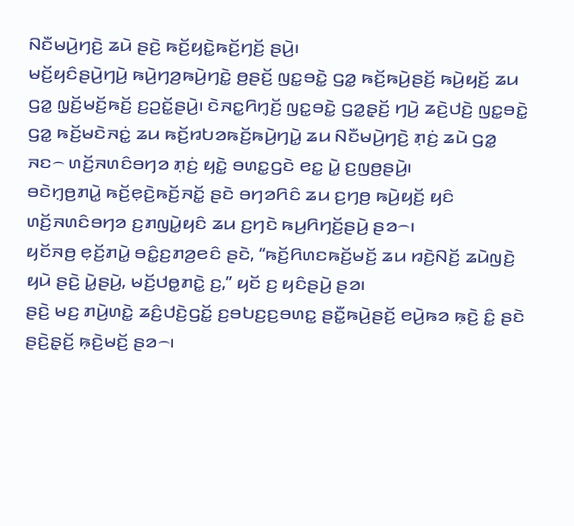ꤡꤢꤪꤗꤣꤧ꤬ꤚꤢꤧ꤬ ꤘꤣꤧ ꤔꤢꤧ꤬ ꤒꤢꤩ꤬ꤟꤢꤧ꤭ꤒꤢꤩ꤬ꤚꤢꤩ꤬ ꤔꤣꤧ꤬꤯
ꤗꤢꤩ꤬ꤟꤢꤨꤔꤣꤧ꤬ꤚꤣꤧ꤬ ꤒꤣꤧ꤬ꤚꤤ꤬ꤒꤣꤧ꤬ꤚꤢꤧ꤭ ꤥ꤬ꤔꤢꤩ꤬ ꤜꤢ꤭ꤋꤢꤧ꤭ ꤞꤤ꤭ ꤒꤢꤩ꤬ꤒꤣꤧ꤬ꤔꤢꤩ꤬ ꤒꤣꤧ꤬ꤟꤢꤩ꤬ ꤘꤣ ꤞꤤ꤭ ꤜ꤫ꤢꤩ꤬ꤗꤢꤩ꤬ꤒꤢꤩ꤬ ꤢ꤬ꤑꤢꤩ꤭ꤔꤣꤧ꤬꤯ ꤢꤧꤏꤢ꤭ꤖꤚ꤫ꤢꤩ꤬ ꤜꤢ꤭ꤋꤢꤧ꤭ ꤞꤤ꤭ꤔ꤫ꤢꤩ꤬ ꤚꤣꤧ꤬ ꤘꤢꤧ꤬ꤓꤢꤧ꤬ ꤜꤢ꤭ꤋꤢꤧ꤭ ꤞꤤ꤭ ꤒꤢꤩ꤬ꤗꤢꤧꤏꤢꤦ꤭ ꤘꤣ ꤒꤢꤩ꤬ꤙꤝꤤꤒꤢꤩ꤬ꤒꤣꤧ꤬ꤚꤣꤧ꤭ ꤘꤣ ꤡꤢꤪꤗꤣꤧ꤬ꤚꤢꤧ꤬ ꤊ꤫ꤢꤦ꤬ ꤘꤣꤧ ꤞꤤ꤭ ꤏꤢ꤮ ꤛꤢꤩ꤬ꤏꤛꤢꤨꤋꤚꤤ ꤊ꤫ꤢꤦ꤬ ꤟꤢꤧ꤭ ꤋꤛꤢ꤭ꤞꤢꤧ ꤕꤢ꤭ ꤣꤧ꤭ ꤢ꤬ꤜꤥ꤬ꤔꤣꤧ꤬꤯
ꤋꤢꤧꤚ꤫ꤥ꤬ꤊꤣꤧ꤭ ꤒꤢꤩ꤬ꤕ꤫ꤢꤧ꤬ꤒꤢꤩ꤬ꤏꤢꤩ꤭ ꤔꤢꤧ ꤋꤚꤤꤖꤢꤨ ꤘꤣ ꤢ꤬ꤚꤥ꤬ ꤒꤣꤧ꤬ꤟꤢꤩ꤬ ꤟꤢꤨ ꤛꤢꤩ꤬ꤏꤛꤢꤨꤋꤚꤤ ꤢ꤬ꤊꤜꤣꤧ꤭ꤟꤢꤨ ꤘꤣ ꤢ꤬ꤚꤢꤧ ꤒꤣ꤬ꤖꤚꤢꤩ꤬ꤔꤣꤧ꤬ ꤔꤤ꤮꤯
ꤟꤢꤩꤏꤥ꤬ ꤕ꤫ꤢꤩ꤬ꤊꤣꤧ꤭ ꤋꤢꤨ꤭ꤢ꤬ꤊꤤ꤬ꤕꤢꤨ ꤔꤢꤧ, “ꤒꤢꤩ꤬ꤖꤛꤢꤒꤢꤩ꤬ꤗꤢꤩ꤬ ꤘꤣ ꤙꤢꤧ꤬ꤡꤢꤩ꤬ ꤘꤣꤧꤜꤢꤧ꤬ ꤟꤣꤧ ꤔꤢꤧ꤬ ꤣꤧ꤭ꤔꤣꤧ꤬, ꤗꤢꤩ꤬ꤓꤥ꤭ꤊꤢꤧ꤭ ꤢ꤬,” ꤟꤢꤩ ꤢ꤬ ꤟꤢꤨꤔꤣꤧ꤬ ꤔꤤ꤯
ꤔꤢꤧ꤬ ꤗꤢ꤬ ꤊꤣꤧ꤬ꤛꤢꤧ꤭ ꤘꤢꤨ꤬ꤓꤢꤧ꤬ꤞꤢꤩ꤭ ꤢ꤬ꤋꤝꤢ꤬ꤢ꤬ꤋꤛꤢ꤭ ꤔꤢꤪ꤭ꤒꤣꤧ꤬ꤔꤢꤩ꤬ ꤕꤣꤧ꤬ꤒꤤ ꤒ꤫ꤢꤧ꤬ ꤢꤨ꤭ ꤔꤢꤧ ꤔꤢꤧ꤬ꤔ꤫ꤢꤩ꤬ ꤒ꤫ꤢꤧ꤬ꤗꤢꤩ꤬ ꤔꤤ꤮꤯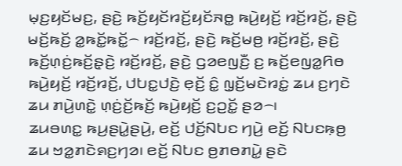ꤗ꤫ꤢ꤬ꤟꤢꤩꤗꤢ꤬, ꤔꤢꤧ꤬ ꤒꤢꤩ꤬ꤟꤢꤩꤙꤢꤩ꤬ꤟꤢꤩꤏꤥ꤭ ꤒꤣꤧ꤬ꤟꤢꤩ꤬ ꤙꤢꤩ꤬ꤙꤢꤩ꤬, ꤔꤢꤧ꤬ ꤗꤢꤩ꤬ꤒꤢꤩ꤬ ꤤ꤭ꤒꤢꤩ꤭ꤒꤢꤩ꤭꤮ ꤙꤢꤩ꤬ꤙꤢꤩ꤬, ꤔꤢꤧ꤬ ꤒꤢꤩ꤬ꤗꤥ꤬ ꤙꤢꤩ꤬ꤙꤢꤩ꤬, ꤔꤢꤧ꤬ ꤒꤢꤩ꤬ꤛ꤫ꤢꤦ꤬ꤒꤢꤩ꤬ꤔ꤫ꤢꤧ꤬ ꤙꤢꤩ꤬ꤙꤢꤩ꤬, ꤔꤢꤧ꤬ ꤞꤤꤕꤜꤢꤪ꤬ ꤢ꤬ ꤒꤢꤩ꤬ꤕꤜꤤ꤭ꤖꤥ ꤒꤣꤧ꤬ꤟꤢꤩ꤬ ꤙꤢꤩ꤬ꤙꤢꤩ꤬, ꤓꤝꤢ꤭ꤓꤢꤧ꤬ ꤕ꤫ꤢꤩ꤬ ꤢꤨ꤭ ꤜ꤫ꤢꤩ꤬ꤗꤢꤧꤙꤢꤦ꤭ ꤘꤣ ꤢ꤬ꤚꤢꤧ ꤘꤣ ꤊꤣꤧ꤬ꤛꤢꤧ꤭ ꤛ꤫ꤢꤦ꤬ꤢꤩ꤬ꤒꤢꤩ꤬ ꤒꤣꤧ꤬ꤟꤢꤩ꤬ ꤢ꤬ꤑꤢꤩ꤭ ꤔꤤ꤮꤯
ꤘꤣꤋꤛꤢ꤭ ꤒꤣ꤬ꤔꤣꤧ꤭ꤔꤣꤧ꤬, ꤕꤢꤩ꤬ ꤓꤢꤩ꤬ꤡꤝꤢ ꤚꤣꤧ꤬ ꤕꤢꤩ꤬ ꤡꤝꤢꤒ꤫ꤥ꤬ ꤘꤣ ꤠꤤ꤭ꤊꤢꤧꤎꤢ꤬ꤚꤤ꤯ ꤕꤢꤩ꤬ ꤡꤝꤢ ꤥ꤬ꤊꤥꤊꤣꤧ꤭ ꤔꤢꤧ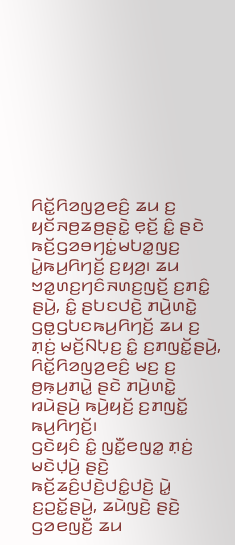ꤖꤢꤩ꤭ꤖꤤꤜꤤ꤬ꤕꤢꤨ꤬ ꤘꤣ ꤢ꤬ ꤟꤢꤩꤏꤥ꤬ꤘꤥ꤬ꤔꤢꤧ꤭ ꤕ꤫ꤢꤩ꤬ ꤢꤨ꤭ ꤔꤢꤧ ꤒꤢꤩ꤬ꤞꤤꤋꤚꤢꤦ꤭ꤗꤝꤤ꤭ꤜꤢ꤬ ꤣꤧ꤭ꤒꤣ꤬ꤖꤚꤢꤩ꤬ ꤢ꤬ꤟꤤ꤬꤯ ꤘꤣ ꤠꤤ꤭ꤛꤢ꤬ꤚꤢꤨꤏꤛꤢ꤬ꤜꤢꤩ꤬ ꤢ꤬ꤊꤢꤨ꤭ ꤔꤣꤧ꤬, ꤢꤨ꤭ ꤔꤝꤢꤓꤢꤧ꤬ ꤊꤣꤧ꤬ꤛꤢꤧ꤭ ꤞꤥ꤭ꤞꤝꤢꤒꤣ꤬ꤖꤚꤢꤩ꤬ ꤘꤣ ꤢ꤬ ꤊ꤫ꤢꤦ꤬ ꤗꤢꤩ꤬ꤡꤝ꤫ꤢ꤬ ꤢꤨ꤭ ꤢ꤬ꤊꤜꤢꤩ꤭ꤔꤣꤧ꤬, ꤖꤢꤩ꤭ꤖꤤꤜꤤ꤬ꤕꤢꤨ꤬ ꤗꤢ꤬ ꤢ꤬ ꤥ꤬ꤒ꤫ꤣ꤬ꤊꤣꤧ꤭ ꤔꤢꤧ ꤊꤣꤧ꤬ꤛꤢꤧ꤭ ꤙꤣꤧꤔꤣꤧ꤬ ꤒꤣꤧ꤬ꤟꤢꤩ꤬ ꤢ꤬ꤊꤜꤢꤩ꤭ ꤒꤣ꤬ꤖꤚꤢꤩ꤬꤯
ꤞꤢꤧꤟꤢꤨ ꤢꤨ꤭ ꤜꤢꤪ꤭ꤕꤜꤤ꤭ ꤊ꤫ꤢꤦ꤬ ꤗꤢꤧꤓ꤫ꤣꤧ꤬ ꤔꤢꤧ꤬ ꤒꤢꤩ꤬ꤘꤢꤨ꤬ꤓꤢꤧ꤬ꤓꤢꤨ꤭ꤓꤢꤧ꤬ ꤣꤧ꤭ ꤢ꤬ꤑꤢꤩ꤭ꤔꤣꤧ꤬, ꤘꤣꤧꤜꤢꤧ꤬ ꤔꤢꤧ꤬ ꤞꤤꤕꤜꤢꤪ꤬ ꤘꤣ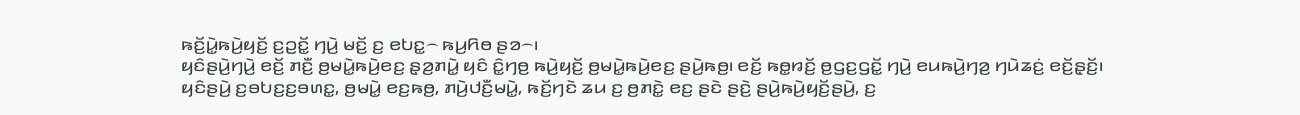ꤒꤢꤩ꤬ꤣꤧ꤭ꤒꤣꤧ꤬ꤟꤢꤩ꤬ ꤢ꤬ꤑꤢꤩ꤭ ꤚꤣꤧ꤬ ꤗꤢꤩ꤬ ꤢ꤬ ꤕꤝꤢ꤭꤮ ꤒꤣ꤬ꤖꤥ ꤔꤤ꤮꤯
ꤟꤢꤨꤔꤣꤧ꤬ꤚꤣꤧ꤬ ꤕꤢꤩ꤬ ꤊꤢꤪ꤬ ꤥ꤬ꤗꤣꤧ꤭ꤒꤣꤧ꤬ꤕꤢ꤬ ꤔ꤫ꤤ꤬ꤊꤣꤧ꤭ ꤟꤢꤨ ꤢꤨ꤭ꤚꤥ꤬ ꤒꤣꤧ꤬ꤟꤢꤩ꤬ ꤥ꤬ꤗꤣꤧ꤭ꤒꤣꤧ꤬ꤕꤢ꤬ ꤔꤣꤧ꤬ꤒꤥ꤬꤯ ꤕꤢꤩ꤬ ꤒꤥ꤭ꤙꤢꤩ꤬ ꤥ꤬ꤞꤢ꤬ꤞꤢꤩ꤭ ꤚꤣꤧ꤬ ꤕꤣꤒꤣꤧ꤬ꤚꤤ꤬ ꤚꤣꤧꤘꤢꤦ꤬ ꤕꤢꤩ꤬ꤔ꤫ꤢꤩ꤬꤯
ꤟꤢꤨꤔꤣꤧ꤬ ꤢ꤬ꤋꤝꤢ꤬ꤢ꤬ꤋꤛꤢ꤭, ꤥ꤬ꤗꤣꤧ꤭ ꤕꤢ꤬ꤒꤥ꤬, ꤊꤣꤧ꤬ꤓꤢꤪ꤬ꤗꤣꤧ꤭, ꤒꤢꤩ꤬ꤚꤢꤧ ꤘꤣ ꤢ꤬ ꤥ꤬ꤊꤢꤧ꤭ ꤕꤢ꤬ ꤔꤢꤧ ꤔꤢꤧ꤬ ꤔꤣꤧ꤬ꤒꤣꤧ꤬ꤟꤢꤩ꤬ꤔꤣꤧ꤬, ꤢ꤬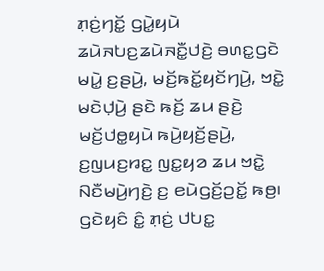ꤊ꤫ꤢꤦ꤬ꤚꤢꤩ꤭ ꤞꤣꤧ꤭ꤟꤣꤧ ꤘꤣꤧꤏꤝꤢ꤬ꤘꤣꤧꤏꤢꤪ꤭ꤓꤢꤧ꤬ ꤋꤛꤢ꤭ꤞꤢꤧ ꤗꤣꤧ꤭ ꤢ꤬ꤔꤣꤧ꤬, ꤗꤢꤩ꤬ꤒꤢꤩ꤭ꤟꤢꤩꤚꤣꤧ꤬, ꤠꤢꤧ꤭ ꤗꤢꤧꤓ꤫ꤣꤧ꤬ ꤔꤢꤧ ꤒꤢꤩ꤬ ꤘꤣ ꤔꤢꤧ꤬ ꤗꤢꤩ꤬ꤓꤥ꤭ꤟꤣꤧ ꤒꤣꤧ꤬ꤟꤢꤩ꤬ꤔꤣꤧ꤬, ꤢ꤬ꤜꤣꤢ꤬ꤙꤢ꤭ ꤜꤢ꤭ꤟꤤ ꤘꤣ ꤠꤢꤧ꤭ ꤡꤢꤪꤗꤣꤧ꤬ꤚꤢꤧ꤬ ꤢ꤬ ꤕꤣꤧꤞꤢꤩ꤬ꤑꤢꤩ꤭ ꤒꤥ꤬꤯
ꤞꤢꤧꤟꤢꤨ ꤢꤨ꤭ ꤊ꤫ꤢꤦ꤬ ꤓꤝꤢ꤭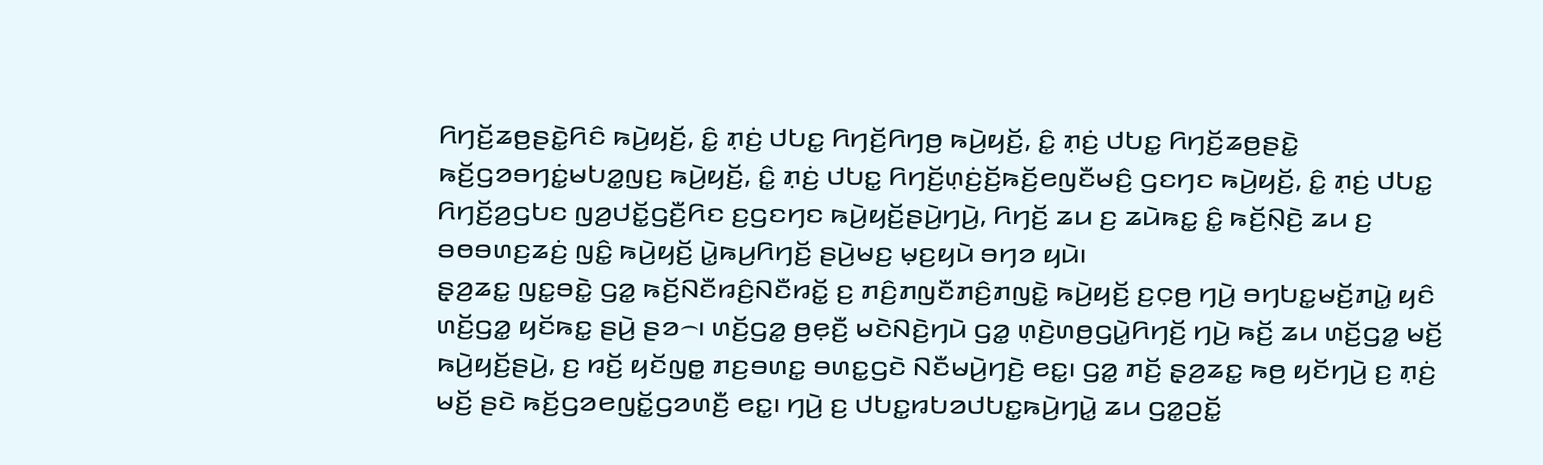ꤖꤚꤢꤩ꤬ꤘꤥ꤬ꤔꤢꤧ꤭ꤖꤢꤨ ꤒꤣꤧ꤬ꤟꤢꤩ꤬, ꤢꤨ꤭ ꤊ꤫ꤢꤦ꤬ ꤓꤝꤢ꤭ ꤖꤚꤢꤩ꤬ꤖꤚꤥ꤬ ꤒꤣꤧ꤬ꤟꤢꤩ꤬, ꤢꤨ꤭ ꤊ꤫ꤢꤦ꤬ ꤓꤝꤢ꤭ ꤖꤚꤢꤩ꤬ꤘꤥ꤬ꤔꤢꤧ꤭ ꤒꤢꤩ꤬ꤞꤤꤋꤚꤢꤦ꤭ꤗꤝꤤ꤭ꤜꤢ꤬ ꤒꤣꤧ꤬ꤟꤢꤩ꤬, ꤢꤨ꤭ ꤊ꤫ꤢꤦ꤬ ꤓꤝꤢ꤭ ꤖꤚꤢꤩ꤬ꤛ꤫ꤢꤦ꤬ꤢꤩ꤬ꤒꤢꤩ꤬ꤕꤜꤢꤪꤗꤢꤨ꤬ ꤞꤢꤚꤢ ꤒꤣꤧ꤬ꤟꤢꤩ꤬, ꤢꤨ꤭ ꤊ꤫ꤢꤦ꤬ ꤓꤝꤢ꤭ ꤖꤚꤢꤩ꤬ꤤ꤬ꤞꤝꤢ ꤜꤤ꤬ꤓꤢꤩ꤭ꤞꤢꤪ꤬ꤖꤢ ꤢ꤬ꤞꤢꤚꤢ ꤒꤣꤧ꤬ꤟꤢꤩ꤬ꤔꤣꤧ꤬ꤚꤣꤧ꤬, ꤖꤚꤢꤩ꤬ ꤘꤣ ꤢ꤬ ꤘꤣꤧꤒꤢ꤭ ꤢꤨ꤭ ꤒꤢꤩ꤬ꤡ꤫ꤢꤧ꤬ ꤘꤣ ꤢ꤬ ꤋꤥꤋꤛꤢ꤬ꤘꤢꤦ꤬ ꤜꤢꤨ꤭ ꤒꤣꤧ꤬ꤟꤢꤩ꤬ ꤣꤧ꤭ꤒꤣ꤬ꤖꤚꤢꤩ꤬ ꤔꤣꤧ꤬ꤗꤢ꤬ ꤗ꤫ꤢ꤬ꤟꤣꤧ ꤋꤚꤤ ꤟꤣꤧ꤯
ꤔ꤫ꤤ꤬ꤘꤢ꤭ ꤜꤢ꤭ꤋꤢꤧ꤭ ꤞꤤ꤭ ꤒꤢꤩ꤬ꤡꤢꤪꤙꤢꤨ꤬ꤡꤢꤪꤙꤢꤩ꤭ ꤢ꤬ ꤊꤢꤨ꤬ꤊꤜꤢꤪꤊꤢꤨ꤬ꤊꤜꤢꤧ꤭ ꤒꤣꤧ꤬ꤟꤢꤩ꤬ ꤢ꤬ꤍ꤫ꤥ꤬ ꤚꤣꤧ꤬ ꤋꤚꤝꤢ꤭ꤗꤢꤩ꤬ꤊꤣꤧ꤭ ꤟꤢꤨ ꤛꤢꤩ꤬ꤞꤤ꤭ ꤟꤢꤩꤒꤢ꤭ ꤔꤣꤧ꤬ ꤔꤤ꤮꤯ ꤛꤢꤩ꤬ꤞꤤ꤭ ꤥ꤬ꤕ꤫ꤢꤪ꤬ ꤗꤢꤧꤡꤢꤧ꤬ꤚꤣꤧ ꤞꤤ꤭ ꤛ꤫ꤢꤧ꤬ꤛꤥ꤬ꤞꤣꤧ꤭ꤖꤚꤢꤩ꤬ ꤚꤣꤧ꤬ ꤒꤢꤩ꤬ ꤘꤣ ꤛꤢꤩ꤬ꤞꤤ꤭ ꤗꤢꤩ꤬ ꤒꤣꤧ꤬ꤟꤢꤩ꤬ꤔꤣꤧ꤬, ꤢ꤬ ꤙꤢꤩ꤬ ꤟꤢꤩꤜꤥ꤭ ꤊꤢ꤬ꤋꤛꤢ꤭ ꤋꤛꤢ꤭ꤞꤢꤧ ꤡꤢꤪꤗꤣꤧ꤬ꤚꤢꤧ꤬ ꤕꤢ꤭꤯ ꤞꤤ꤭ ꤊꤢꤩ꤬ ꤔ꤫ꤤ꤬ꤘꤢ꤭ ꤒꤥ꤬ ꤟꤢꤩꤚꤣꤧ꤬ ꤢ꤬ ꤊ꤫ꤢꤦ꤬ ꤗꤢꤩ꤬ ꤔꤢꤧ ꤒꤢꤩ꤬ꤞꤤꤕꤜꤢꤩ꤭ꤞꤤꤛꤢꤪ꤬ ꤕꤢ꤭꤯ ꤚꤣꤧ꤬ ꤢ꤬ ꤓꤝꤢ꤭ꤙꤝꤤꤓꤝꤢ꤭ꤒꤣꤧ꤬ꤚꤣꤧ꤭ ꤘꤣ ꤞꤤ꤭ꤑꤢꤩ꤭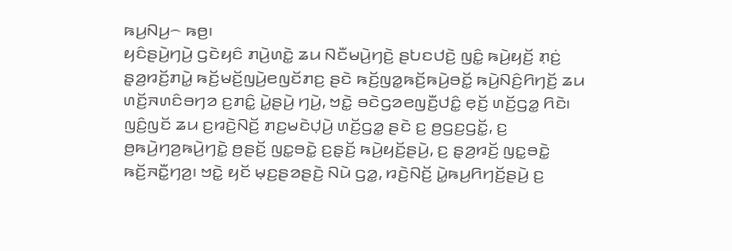ꤒꤣ꤬ꤡꤣ꤬꤮ ꤒꤥ꤬꤯
ꤟꤢꤨꤔꤣꤧ꤬ꤚꤣꤧ꤬ ꤞꤢꤧꤟꤢꤨ ꤊꤣꤧ꤬ꤛꤢꤧ꤭ ꤘꤣ ꤡꤢꤪꤗꤣꤧ꤬ꤚꤢꤧ꤬ ꤔꤝꤢꤓꤢꤧ꤬ ꤜꤢꤨ꤭ ꤒꤣꤧ꤬ꤟꤢꤩ꤬ ꤊ꤫ꤢꤦ꤬ ꤔ꤫ꤤ꤬ꤙꤢꤩ꤬ꤊꤣꤧ꤭ ꤒꤢꤩ꤬ꤗꤢꤩ꤬ꤜꤣꤧ꤬ꤕꤜꤢꤩꤊꤢ꤬ ꤔꤢꤧ ꤒꤢꤩ꤬ꤜꤤ꤭ꤒꤢꤩ꤬ꤒꤣꤧ꤬ꤋꤢꤩ꤭ ꤒꤣꤧ꤬ꤡꤢꤨ꤬ꤖꤚꤢꤩ꤬ ꤘꤣ ꤛꤢꤩ꤬ꤏꤛꤢꤨꤋꤚꤤ ꤢ꤬ꤊꤢꤨ꤭ ꤣꤧ꤭ꤔꤣꤧ꤬ ꤚꤣꤧ꤬, ꤠꤢꤧ꤭ ꤋꤢꤧꤞꤤꤕꤜꤢꤪ꤬ꤓꤢꤨ꤭ ꤕ꤫ꤢꤩ꤬ ꤛꤢꤩ꤬ꤞꤤ꤭ ꤖꤢꤧ꤯
ꤜꤢꤨ꤬ꤜꤢꤩ ꤘꤣ ꤢ꤬ꤙꤢꤧ꤬ꤡꤢꤩ꤬ ꤊꤢ꤬ꤗꤢꤧꤓ꤫ꤣꤧ꤬ ꤛꤢꤩ꤬ꤞꤤ꤭ ꤔꤢꤧ ꤢ꤬ ꤥ꤬ꤞꤢ꤬ꤞꤢꤩ꤭, ꤢ꤬ ꤥ꤬ꤒꤣꤧ꤬ꤚꤤ꤬ꤒꤣꤧ꤬ꤚꤢꤧ꤭ ꤥ꤬ꤔꤢꤩ꤬ ꤜꤢ꤭ꤋꤢꤧ꤭ ꤢ꤬ꤔ꤫ꤢꤩ꤬ ꤒꤣꤧ꤬ꤟꤢꤩ꤬ꤔꤣꤧ꤬, ꤢ꤬ ꤔ꤫ꤤ꤬ꤙꤢꤩ꤬ ꤜꤢ꤭ꤋꤢꤧ꤭ ꤒꤢꤩ꤬ꤏꤢꤪ꤭ꤚꤤ꤬꤯ ꤠꤢꤧ꤭ ꤟꤢꤩ ꤗ꤫ꤢ꤬ꤔꤤꤔꤢꤧ꤬ ꤡꤣꤧ ꤞꤤ꤭, ꤙꤢꤧ꤬ꤡꤢꤩ꤬ ꤣꤧ꤭ꤒꤣ꤬ꤖꤚꤢꤩ꤬ꤔꤣꤧ꤬ ꤢ꤬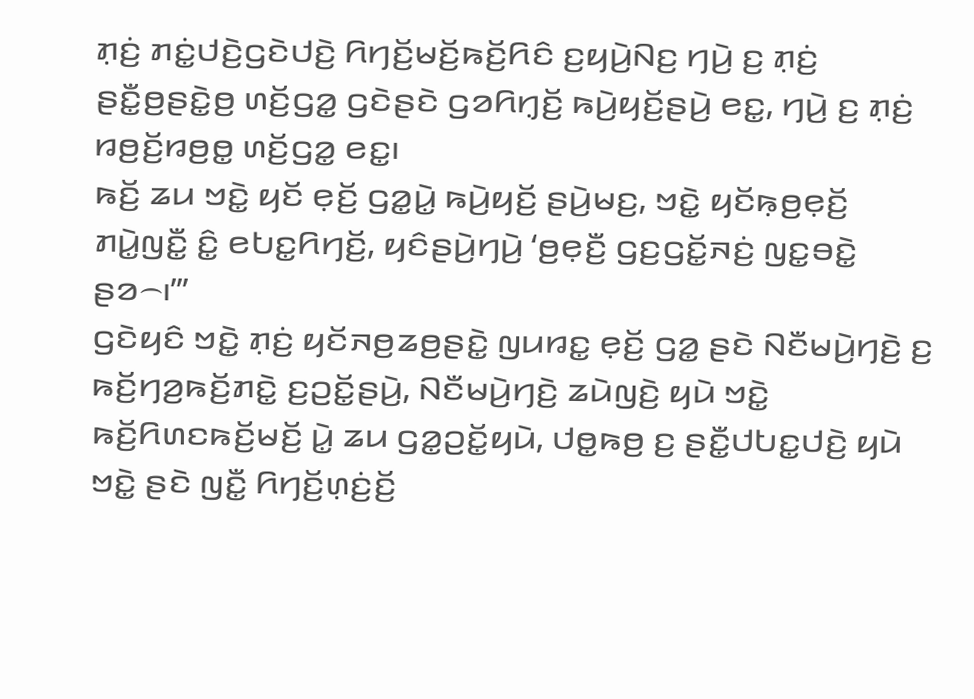ꤊ꤫ꤢꤦ꤬ ꤊꤢꤦ꤭ꤓꤢꤧ꤬ꤞꤢꤧꤓꤢꤧ꤬ ꤖꤚꤢꤩ꤬ꤗꤢꤩ꤬ꤒꤢꤩ꤬ꤖꤢꤨ ꤢ꤬ꤟꤣꤧ꤬ꤡꤢ꤬ ꤚꤣꤧ꤬ ꤢ꤬ ꤊ꤫ꤢꤦ꤬ ꤔꤢꤪ꤭ꤥ꤬ꤔꤢꤧ꤭ꤥ꤬ ꤛꤢꤩ꤬ꤞꤤ꤭ ꤞꤢꤧꤔꤢꤧ ꤞꤤꤖꤚ꤫ꤢꤩ꤬ ꤒꤣꤧ꤬ꤟꤢꤩ꤬ꤔꤣꤧ꤬ ꤕꤢ꤭, ꤚꤣꤧ꤬ ꤢ꤬ ꤊ꤫ꤢꤦ꤬ ꤙꤥ꤬ꤢꤩ꤬ꤙꤥ꤬ꤥ꤭ ꤛꤢꤩ꤬ꤞꤤ꤭ ꤕꤢ꤭꤯
ꤒꤢꤩ꤬ ꤘꤣ ꤠꤢꤧ꤭ ꤟꤢꤩ ꤕ꤫ꤢꤩ꤬ ꤞꤤ꤭ꤣꤧ꤭ ꤒꤣꤧ꤬ꤟꤢꤩ꤬ ꤔꤣꤧ꤬ꤗꤢ꤬, ꤠꤢꤧ꤭ ꤟꤢꤩꤒ꤫ꤥ꤬ꤕ꤫ꤢꤩ꤬ ꤊꤣꤧ꤭ꤜꤢꤪ꤭ ꤢꤨ꤭ ꤕꤝꤢ꤭ꤖꤚꤢꤩ꤬, ꤟꤢꤨꤔꤣꤧ꤬ꤚꤣꤧ꤬ ‘ꤥ꤬ꤕ꤫ꤢꤪ꤬ ꤞꤢ꤬ꤞꤢꤩ꤭ꤏꤢꤦ꤬ ꤜꤢ꤭ꤋꤢꤧ꤭ ꤔꤤ꤮꤯’”
ꤞꤢꤧꤟꤢꤨ ꤠꤢꤧ꤭ ꤊ꤫ꤢꤦ꤬ ꤟꤢꤩꤏꤥ꤬ꤘꤥ꤬ꤔꤢꤧ꤭ ꤜꤣꤙꤢ꤭ ꤕ꤫ꤢꤩ꤬ ꤞꤤ꤭ ꤔꤢꤧ ꤡꤢꤪꤗꤣꤧ꤬ꤚꤢꤧ꤬ ꤢ꤬ ꤒꤢꤩ꤬ꤚꤤ꤬ꤒꤢꤩ꤬ꤊꤢꤧ꤭ ꤢ꤬ꤑꤢꤩ꤭ꤔꤣꤧ꤬, ꤡꤢꤪꤗꤣꤧ꤬ꤚꤢꤧ꤬ ꤘꤣꤧꤜꤢꤧ꤬ ꤟꤣꤧ ꤠꤢꤧ꤭ ꤒꤢꤩ꤬ꤖꤛꤢꤒꤢꤩ꤬ꤗꤢꤩ꤬ ꤣꤧ꤭ ꤘꤣ ꤞꤤ꤭ꤑꤢꤩ꤭ꤟꤣꤧ, ꤓꤥ꤭ꤒꤥ꤬ ꤢ꤬ ꤔꤢꤪ꤭ꤓꤝꤢ꤭ꤓꤢꤧ꤬ ꤟꤣꤧ ꤠꤢꤧ꤭ ꤔꤢꤧ ꤜꤢꤪ꤭ ꤖꤚꤢꤩ꤬ꤛ꤫ꤢꤦ꤬ꤢꤩ꤬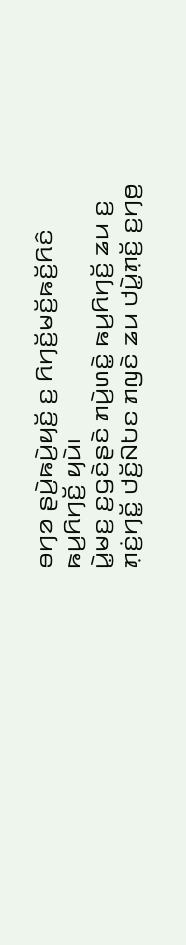ꤋꤚꤤ ꤔꤣꤧ꤬ꤒꤣꤧ꤬ꤟꤢꤩ꤬ ꤢ꤬ ꤖꤚꤢꤩ꤬ꤗꤢꤩ꤬ꤒꤢꤩ꤬ꤖꤢꤨ ꤒꤣ꤬ꤖꤚꤢꤩ꤬ ꤟꤣꤧ꤯
ꤣꤧ꤭ꤗꤢ꤬ ꤢ꤬ꤞꤢꤧꤔꤢꤧ ꤊꤣꤧ꤬ꤛꤢꤧ꤭ ꤒꤣ꤬ꤖꤚꤢꤩ꤬ ꤘꤣ ꤢ꤬ ꤊ꤫ꤢꤦ꤬ꤚꤢꤩ꤭ ꤓꤢꤩ꤬ꤡꤝꤢ ꤊꤜꤢꤧ ꤘꤣ ꤓꤣꤧ꤭ꤊ꤫ꤢꤩ꤬ ꤢ꤬ꤚꤥ꤬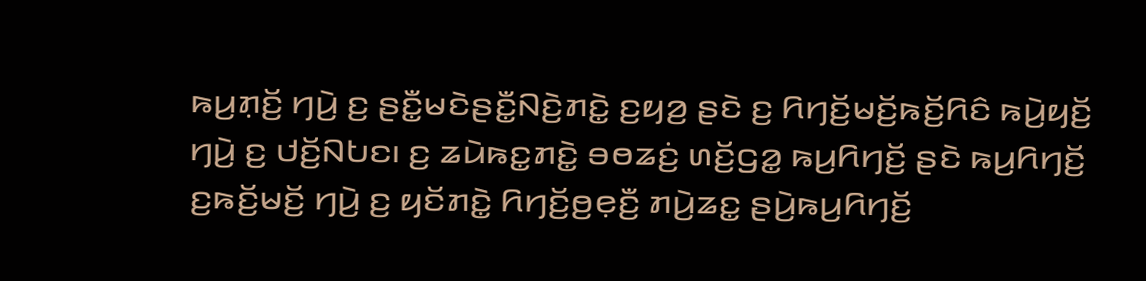ꤒꤣ꤬ꤊ꤫ꤢꤩ꤬ ꤚꤣꤧ꤬ ꤢ꤬ ꤔꤢꤪ꤭ꤗꤢꤧꤔꤢꤪ꤭ꤡꤢꤧ꤬ꤊꤢꤧ꤭ ꤢ꤬ꤟꤤ꤬ ꤔꤢꤧ ꤢ꤬ ꤖꤚꤢꤩ꤬ꤗꤢꤩ꤬ꤒꤢꤩ꤬ꤖꤢꤨ ꤒꤣꤧ꤬ꤟꤢꤩ꤬ ꤚꤣꤧ꤬ ꤢ꤬ ꤓꤢꤩ꤬ꤡꤝꤢ꤯ ꤢ꤬ ꤘꤣꤧꤒꤢ꤭ꤊꤢꤧ꤭ ꤋꤥꤘꤢꤦ꤬ ꤛꤢꤩ꤬ꤞꤤ꤭ ꤒꤣ꤬ꤖꤚꤢꤩ꤬ ꤔꤢꤧ ꤒꤣ꤬ꤖꤚꤢꤩ꤬ ꤢ꤬ꤒꤢꤩ꤬ꤗꤢꤩ꤬ ꤚꤣꤧ꤬ ꤢ꤬ ꤟꤢꤩꤊꤢꤧ꤭ ꤖꤚꤢꤩ꤬ꤥ꤬ꤕ꤫ꤢꤪ꤬ ꤊꤣꤧ꤬ꤘꤢ꤭ ꤔꤣꤧ꤬ꤒꤣ꤬ꤖꤚꤢꤩ꤬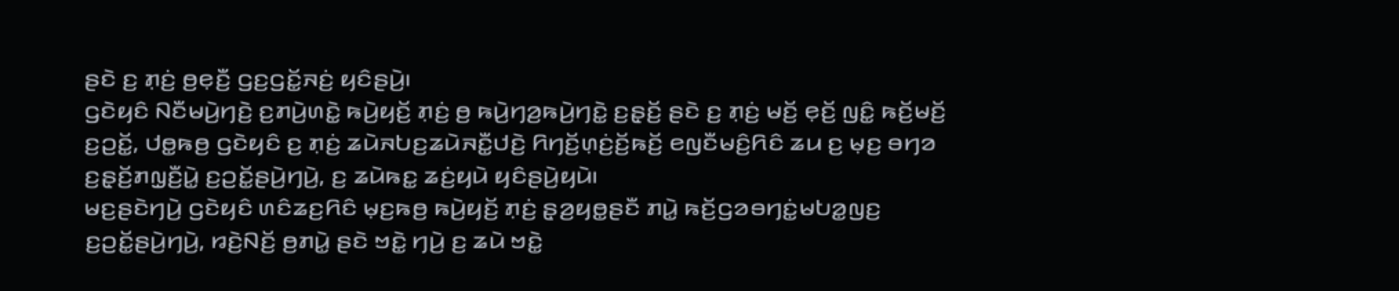ꤔꤢꤧ ꤢ꤬ ꤊ꤫ꤢꤦ꤬ ꤥ꤬ꤕ꤫ꤢꤪ꤬ ꤞꤢ꤬ꤞꤢꤩ꤭ꤏꤢꤦ꤬ ꤟꤢꤨꤔꤣꤧ꤬꤯
ꤞꤢꤧꤟꤢꤨ ꤡꤢꤪꤗꤣꤧ꤬ꤚꤢꤧ꤬ ꤢ꤬ꤊꤣꤧ꤬ꤛꤢꤧ꤭ ꤒꤣꤧ꤬ꤟꤢꤩ꤬ ꤊ꤫ꤢꤦ꤬ ꤥ꤬ ꤒꤣꤧ꤬ꤚꤤ꤬ꤒꤣꤧ꤬ꤚꤢꤧ꤭ ꤢ꤬ꤔ꤫ꤢꤩ꤬ ꤔꤢꤧ ꤢ꤬ ꤊ꤫ꤢꤦ꤬ ꤗꤢꤩ꤬ ꤕ꤫ꤢꤩ꤬ ꤜꤢꤨ꤭ ꤒꤢꤩ꤬ꤗꤢꤩ꤬ ꤢ꤬ꤑꤢꤩ꤭, ꤓꤥ꤭ꤒꤥ꤬ ꤞꤢꤧꤟꤢꤨ ꤢ꤬ ꤊ꤫ꤢꤦ꤬ ꤘꤣꤧꤏꤝꤢ꤬ꤘꤣꤧꤏꤢꤪ꤭ꤓꤢꤧ꤬ ꤖꤚꤢꤩ꤬ꤛ꤫ꤢꤦ꤬ꤢꤩ꤬ꤒꤢꤩ꤬ ꤕꤜꤢꤪꤗꤢꤨ꤬ꤖꤢꤨ ꤘꤣ ꤢ꤬ ꤗ꤫ꤢ꤬ ꤋꤚꤤ ꤢ꤬ꤔ꤫ꤢꤩ꤬ꤊꤜ꤫ꤢꤪ꤬ꤣꤧ꤭ ꤢ꤬ꤑꤢꤩ꤭ꤔꤣꤧ꤬ꤚꤣꤧ꤬, ꤢ꤬ ꤘꤣꤧꤒꤢ꤭ ꤘꤢꤦ꤬ꤟꤣꤧ ꤟꤢꤨꤔꤣꤧ꤬ꤟꤣꤧ꤯
ꤗꤢ꤬ꤔꤢꤧꤚꤣꤧ꤬ ꤞꤢꤧꤟꤢꤨ ꤛꤢꤨꤘꤢ꤬ꤖꤢꤨ ꤗ꤫ꤢ꤬ꤒꤥ꤬ ꤒꤣꤧ꤬ꤟꤢꤩ꤬ ꤊ꤫ꤢꤦ꤬ ꤔ꤫ꤤ꤬ꤟꤥ꤭ꤔꤢꤪ ꤊꤣꤧ꤭ ꤒꤢꤩ꤬ꤞꤤꤋꤚꤢꤦ꤭ꤗꤝꤤ꤭ꤜꤢ꤬ ꤢ꤬ꤑꤢꤩ꤭ꤔꤣꤧ꤬ꤚꤣꤧ꤬, ꤙꤢꤧ꤬ꤡꤢꤩ꤬ ꤥ꤬ꤊꤣꤧ꤭ ꤔꤢꤧ ꤠꤢꤧ꤭ ꤚꤣꤧ꤬ ꤢ꤬ ꤘꤣꤧ ꤠꤢꤧ꤭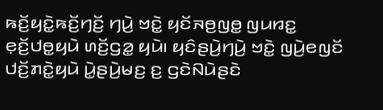ꤒꤢꤩ꤬ꤟꤢꤧ꤭ꤒꤢꤩ꤬ꤚꤢꤩ꤬ ꤚꤣꤧ꤬ ꤠꤢꤧ꤭ ꤟꤢꤩꤏꤥ꤬ꤜꤥ꤭ ꤜꤣꤙꤢ꤭ ꤕ꤫ꤢꤩ꤬ꤓꤥ꤭ꤟꤣꤧ ꤛꤢꤩ꤬ꤞꤤ꤭ ꤟꤣꤧ꤯ ꤟꤢꤨꤔꤣꤧ꤬ꤚꤣꤧ꤬ ꤠꤢꤧ꤭ ꤜꤣꤧ꤬ꤕꤜꤢꤩ ꤓꤢꤩ꤬ꤊꤢꤧ꤭ꤟꤣꤧ ꤣꤧ꤭ꤔꤣꤧ꤬ꤗꤢ꤬ ꤢ꤬ ꤞꤢꤧꤡꤣꤧꤔꤢꤧ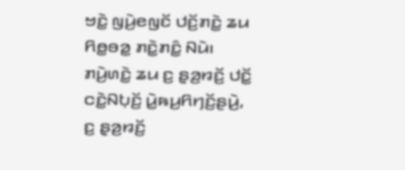ꤠꤢꤧ꤭ ꤜꤣꤧ꤬ꤕꤜꤢꤩ ꤓꤢꤩ꤬ꤊꤢꤧ꤭ ꤘꤣ ꤖꤥ꤭ꤋꤤ꤭ ꤊꤢꤧ꤭ꤊꤢꤨ꤭ ꤡꤣꤧ꤯
ꤊꤣꤧ꤬ꤛꤢꤧ꤭ ꤘꤣ ꤢ꤬ ꤔ꤫ꤤ꤬ꤙꤢꤩ꤬ ꤓꤢꤩ꤭ ꤍꤢꤧ꤭ꤡꤝ꤫ꤢꤩ꤬ ꤣꤧ꤭ꤒꤣ꤬ꤖꤚꤢꤩ꤬ꤔꤣꤧ꤬, ꤢ꤬ ꤔ꤫ꤤ꤬ꤙꤢꤩ꤬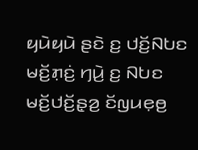ꤟꤣꤧꤟꤣꤧ ꤔꤢꤧ ꤢ꤬ ꤓꤢꤩ꤬ꤡꤝꤢ ꤗꤢꤩ꤬ꤊ꤫ꤢꤦ꤬ ꤚꤣꤧ꤬ ꤢ꤬ ꤡꤝꤢ ꤗꤢꤩ꤬ꤓꤢꤩ꤬ꤔ꤫ꤤ꤬ ꤢꤩꤜꤣꤕ꤫ꤥ꤬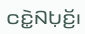ꤍꤢꤧ꤭ꤡꤝ꤫ꤢꤩ꤬꤯